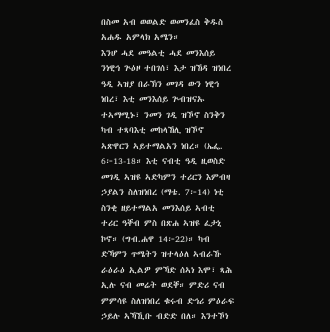በስመ አብ ወወልድ ወመንፈስ ቅዱስ አሐዱ አምላክ አሜን።
እንሆ ሓደ መዓልቲ ሓደ መንእሰይ ንነዊኅ ጕዕዞ ተበገሰ፣ እታ ዝኸዳ ዝነበረ ዓዲ ኣዝያ በራኽን መገዳ ውን ነዊኅ ነበረ፣ እቲ መንእሰይ ጕብዝናኡ ተኣማሚኑ፣ ንመን ገዲ ዝኾኖ ስንቅን ካብ ተጻባእቲ መከላኸሊ ዝኾኖ ኣጽዋርን ኣይተማልአን ነበረ። (ኤፌ. 6፦13-18። እቲ ናብቲ ዓዲ ዚወስድ መገዲ ኣዝዩ ኣድካምን ተሪርን እምብዛ ኃያልን ስለዝነበረ (ማቴ. 7፦14) ነቲ ስንቂ ዘይተማልአ መንእሰይ ኣብቲ ተሪር ዓቐብ ምስ በጽሐ ኣዝዩ ፈታኒ ኮኖ። (ግብ.ሐዋ 14፦22)። ካብ ድኻምን ጥሜትን ዝተላዕለ ኣብራኹ ራዕራዕ ኢልዎ ምኻድ ሰኣነ እሞ፣ ጻሕ ኢሉ ናብ መሬት ወደቐ። ምድሪ ናብ ምምሳዩ ስለዝነበረ ቁሩብ ድኅሪ ምዕራፍ ኃይሉ ኣኻኺቡ ብድድ በለ። እንተኾነ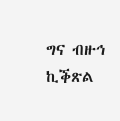ግና ብዙኅ ኪቕጽል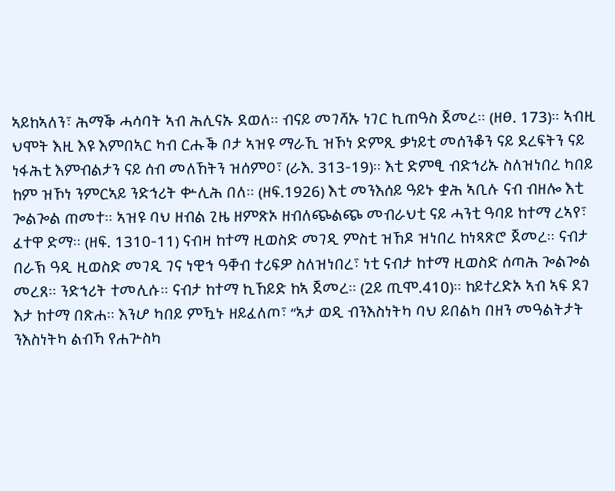ኣይከኣለን፣ ሕማቕ ሓሳባት ኣብ ሕሊናኡ ደወለ። ብናይ መገሻኡ ነገር ኪጠዓስ ጀመረ። (ዘፀ. 173)። ኣብዚ ህሞት እዚ እዩ እምበኣር ካብ ርሑቕ ቦታ ኣዝዩ ማራኺ ዝኾነ ድምጺ ቃነይቲ መሰንቆን ናይ ደረፍትን ናይ ነፋሕቲ እምብልታን ናይ ሰብ መለኸትን ዝሰምዐ፣ (ራእ. 313-19)። እቲ ድምፂ ብድኅሪኡ ስለዝነበረ ካበይ ከም ዝኾነ ንምርኣይ ንድኅሪት ቍሊሕ በለ። (ዘፍ.1926) እቲ መንእሰይ ዓይኑ ቋሕ ኣቢሉ ናብ ብዘሎ እቲ ጐልጐል ጠመተ። ኣዝዩ ባህ ዘብል ጊዜ ዘምጽኦ ዘብለጭልጭ መብራህቲ ናይ ሓንቲ ዓባይ ከተማ ረኣየ፣ ፈተዋ ድማ። (ዘፍ. 1310-11) ናብዛ ከተማ ዚወስድ መገዲ ምስቲ ዝኸዶ ዝነበረ ከነጻጽሮ ጀመረ። ናብታ በራኽ ዓዲ ዚወስድ መገዲ ገና ነዊኅ ዓቐብ ተሪፍዎ ስለዝነበረ፣ ነቲ ናብታ ከተማ ዚወስድ ሰጣሕ ጐልጐል መረጸ። ንድኅሪት ተመሊሱ። ናብታ ከተማ ኪኸይድ ከኣ ጀመረ። (2ይ ጢሞ.410)። ከይተረድኦ ኣብ ኣፍ ደገ እታ ከተማ በጽሐ። እንሆ ካበይ ምዃኑ ዘይፈለጦ፣ “ኣታ ወዲ ብንእስነትካ ባህ ይበልካ በዘን መዓልትታት ንእስነትካ ልብኻ የሐጕስካ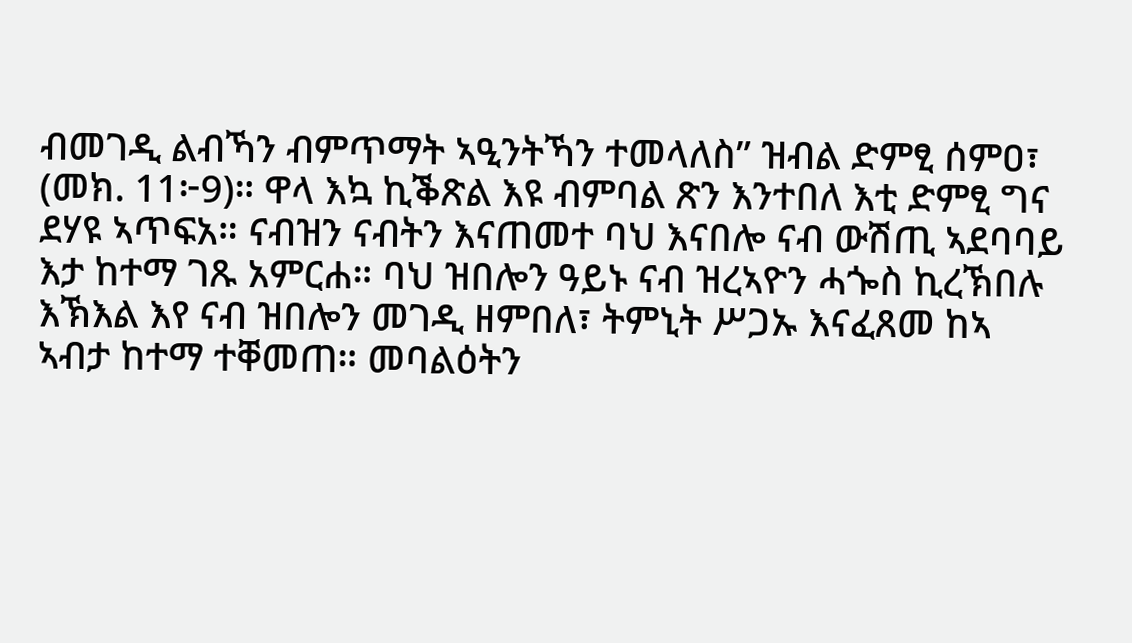ብመገዲ ልብኻን ብምጥማት ኣዒንትኻን ተመላለስ” ዝብል ድምፂ ሰምዐ፣ (መክ. 11፦9)። ዋላ እኳ ኪቕጽል እዩ ብምባል ጽን እንተበለ እቲ ድምፂ ግና ደሃዩ ኣጥፍአ። ናብዝን ናብትን እናጠመተ ባህ እናበሎ ናብ ውሽጢ ኣደባባይ እታ ከተማ ገጹ አምርሐ። ባህ ዝበሎን ዓይኑ ናብ ዝረኣዮን ሓጐስ ኪረኽበሉ እኽእል እየ ናብ ዝበሎን መገዲ ዘምበለ፣ ትምኒት ሥጋኡ እናፈጸመ ከኣ ኣብታ ከተማ ተቐመጠ። መባልዕትን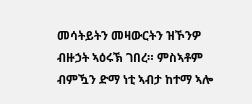መሳትይትን መዛውርትን ዝኾንዎ ብዙኃት ኣዕሩኽ ገበረ። ምስኣቶም ብምዃን ድማ ነቲ ኣብታ ከተማ ኣሎ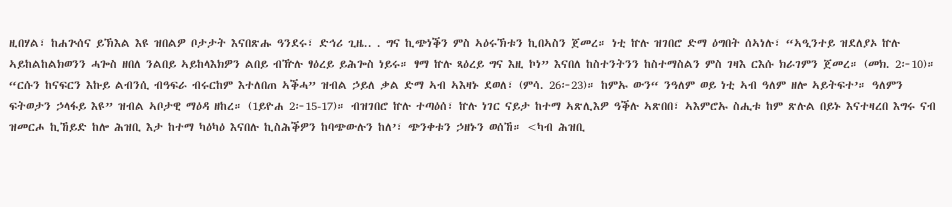ዚበሃል፣ ከሐጕሰና ይኽእል እዩ ዝበልዎ ቦታታት እናበጽሑ ዓንደሩ፣ ድኅሪ ጊዜ.. . ግና ኪጭነቕን ምስ ኣዕሩኽቱን ኪበኣስን ጀመረ። ነቲ ኵሉ ዝገበሮ ድማ ዕግበት ሰኣነሉ፣ “ኣዒንተይ ዝደለያኦ ኵሉ ኣይከልከልክወንን ሓጐስ ዘበለ ንልበይ ኣይከላእክዎን ልበይ ብዅሉ ፃዕረይ ይሕጐስ ነይሩ። ፃማ ኵሉ ጻዕረይ ግና እዚ ኮነ” እናበለ ከስተንትንን ከስተማስልን ምስ ገዛእ ርእሱ ክራገምን ጀመረ። (መክ. 2፦10)። “ርሱን ከናፍርን እኩይ ልብንሲ ብዓፍራ ብሩርከም እተለበጠ ኣቕሓ” ዝብል ኃይለ ቃል ድማ ኣብ ኣእዛኑ ደወለ፣ (ምሳ. 26፦23)። ከምኡ ውን“ ንዓለም ወይ ነቲ ኣብ ዓለም ዘሎ ኣይትፍተ’። ዓለምን ፍትወታን ኃላፋይ እዩ” ዝብል ኣቦታዊ ማዕዳ ዘከረ። (1ይዮሐ 2፦15-17)። ብዝገበሮ ኵሉ ተጣዕሰ፣ ኵሉ ነገር ናይታ ከተማ ኣጽሊእዎ ዓቕሉ ኣጽበበ፣ ኣእምሮኡ ስሒቱ ከም ጽሉል በይኑ እናተዛረበ እግሩ ናብ ዝመርሖ ኪኸይድ ከሎ ሕዝቢ እታ ከተማ ካዕካዕ እናበሉ ኪስሕቕዎን ከባጭውሉን ከለ’፣ ጭንቀቱን ኃዘኑን ወሰኸ። <ካብ ሕዝቢ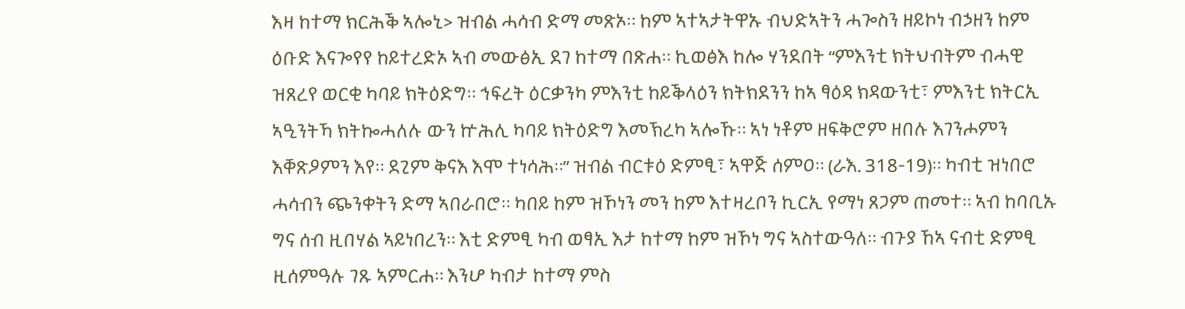እዛ ከተማ ክርሕቕ ኣሎኒ> ዝብል ሓሳብ ድማ መጽኦ። ከም ኣተኣታትዋኡ ብህድኣትን ሓጐስን ዘይኮነ ብኃዘን ከም ዕቡድ እናጐየየ ከይተረድኦ ኣብ መውፅኢ ደገ ከተማ በጽሐ። ኪወፅእ ከሎ ሃንደበት “ምእንቲ ክትህብትም ብሓዊ ዝጸረየ ወርቂ ካባይ ክትዕድግ። ኅፍረት ዕርቃንካ ምእንቲ ከይቕላዕን ክትክደንን ከኣ ፃዕዳ ክዳውንቲ፣ ምእንቲ ክትርኢ ኣዒንትኻ ክትኰሓለሉ ውን ኵሕሊ ካባይ ክትዕድግ እመኽረካ ኣሎኹ። ኣነ ነቶም ዘፍቅሮም ዘበሉ እገንሖምን እቐጽዖምን እየ። ደጊም ቅናእ እሞ ተነሳሕ።” ዝብል ብርቱዕ ድምፂ፣ ኣዋጅ ሰምዐ። (ራእ. 318-19)። ካብቲ ዝነበሮ ሓሳብን ጭንቀትን ድማ ኣበራበሮ። ካበይ ከም ዝኾነን መን ከም እተዛረቦን ኪርኢ የማነ ጸጋም ጠመተ። ኣብ ከባቢኡ ግና ሰብ ዚበሃል ኣይነበረን። እቲ ድምፂ ካብ ወፃኢ እታ ከተማ ከም ዝኾነ ግና ኣስተውዓለ። ብጉያ ኸኣ ናብቲ ድምፂ ዚሰምዓሉ ገጹ ኣምርሐ። እንሆ ካብታ ከተማ ምስ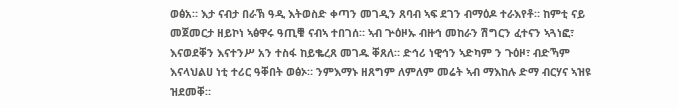ወፅአ። እታ ናብታ በራኽ ዓዲ እትወስድ ቀጣን መገዲን ጸባብ ኣፍ ደገን ብማዕዶ ተራእየቶ። ከምቲ ናይ መጀመርታ ዘይኮነ ኣፅዋሩ ዓጢቑ ናብኣ ተበገሰ። ኣብ ጕዕዞኡ ብዙኅ መከራን ሽግርን ፈተናን ኣጓነፎ፣ እናወደቐን እናተንሥ አን ተስፋ ከይቈረጸ መገዱ ቐጸለ። ድኅሪ ነዊኅን ኣድካም ን ጉዕዞ፣ ብድኻም እናላህልሀ ነቲ ተሪር ዓቐበት ወፅኦ። ንምእማኑ ዘጸግም ለምለም መሬት ኣብ ማእከሉ ድማ ብርሃና ኣዝዩ ዝደመቐ።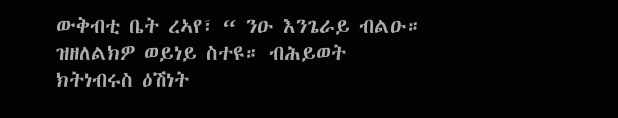ውቅብቲ ቤት ረኣየ፣ “ ንዑ እንጌራይ ብልዑ። ዝዘለልክዎ ወይነይ ስተዩ። ብሕይወት ክትነብሩስ ዕሽነት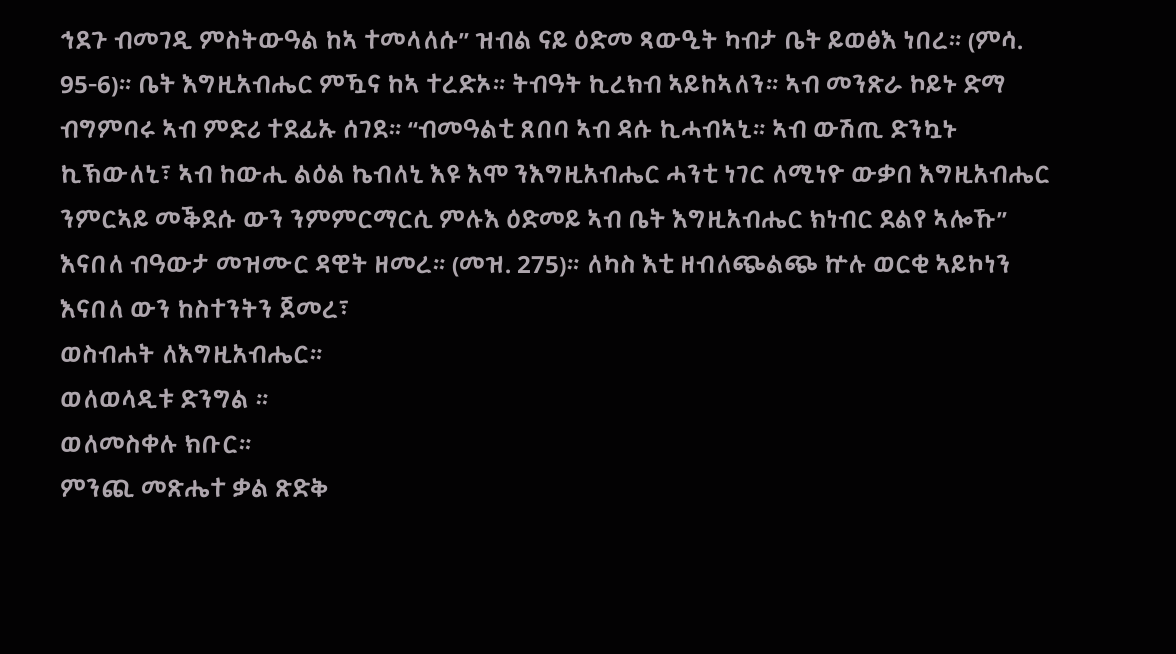ኅደጉ ብመገዲ ምስትውዓል ከኣ ተመላለሱ” ዝብል ናይ ዕድመ ጻውዒት ካብታ ቤት ይወፅእ ነበረ። (ምሳ. 95-6)። ቤት እግዚአብሔር ምዃና ከኣ ተረድኦ። ትብዓት ኪረክብ ኣይከኣለን። ኣብ መንጽራ ኮይኑ ድማ ብግምባሩ ኣብ ምድሪ ተደፊኡ ሰገደ። “ብመዓልቲ ጸበባ ኣብ ዳሱ ኪሓብኣኒ። ኣብ ውሽጢ ድንኳኑ ኪኽውለኒ፣ ኣብ ከውሒ ልዕል ኬብለኒ እዩ እሞ ንእግዚአብሔር ሓንቲ ነገር ለሚነዮ ውቃበ እግዚአብሔር ንምርኣይ መቕደሱ ውን ንምምርማርሲ ምሉእ ዕድመይ ኣብ ቤት እግዚአብሔር ክነብር ደልየ ኣሎኹ” እናበለ ብዓውታ መዝሙር ዳዊት ዘመረ። (መዝ. 275)። ለካስ እቲ ዘብለጭልጭ ኵሉ ወርቂ ኣይኮነን እናበለ ውን ከስተንትን ጀመረ፣
ወስብሐት ለእግዚአብሔር።
ወለወላዲቱ ድንግል ።
ወለመስቀሉ ክቡር።
ምንጪ መጽሔተ ቃል ጽድቅ